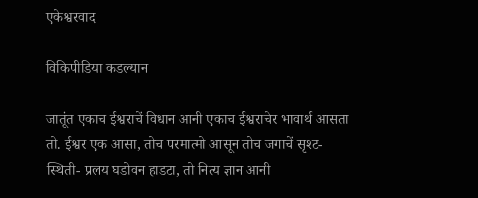एकेश्वरवाद

विकिपीडिया कडल्यान

जातूंत एकाच ईश्वराचें विधान आनी एकाच ईश्वराचेर भावार्थ आसता तो. ईश्वर एक आसा, तोच परमात्मो आसून तोच जगाचें सृश्ट-स्थिती- प्रलय घडोवन हाडटा, तो नित्य ज्ञान आनी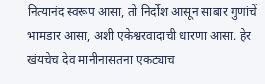नित्यानंद स्वरूप आसा, तो निर्दोश आसून साबार गुणांचें भामडार आसा, अशी एकेश्वरवादाची धारणा आसा. हेर खंयचेच देव मानीनासतना एकट्याच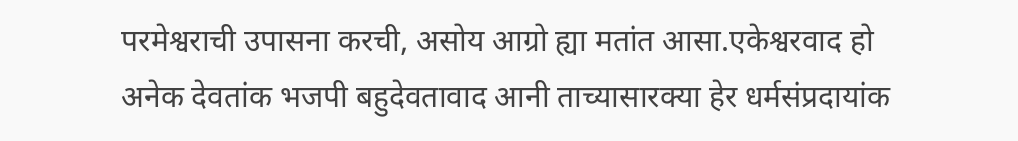परमेश्वराची उपासना करची, असोय आग्रो ह्या मतांत आसा.एकेश्वरवाद हो अनेक देवतांक भजपी बहुदेवतावाद आनी ताच्यासारक्या हेर धर्मसंप्रदायांक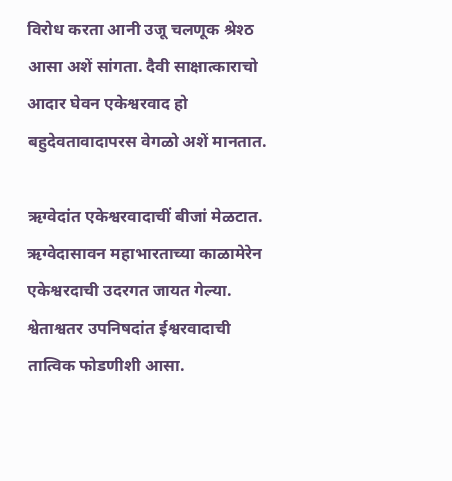विरोध करता आनी उजू चलणूक श्रेश्ठ आसा अशें सांगता. दैवी साक्षात्काराचो आदार घेवन एकेश्वरवाद हो बहुदेवतावादापरस वेगळो अशें मानतात.

ऋग्वेदांत एकेश्वरवादाचीं बीजां मेळटात. ऋग्वेदासावन महाभारताच्या काळामेरेन एकेश्वरदाची उदरगत जायत गेल्या. श्वेताश्वतर उपनिषदांत ईश्वरवादाची तात्विक फोडणीशी आसा.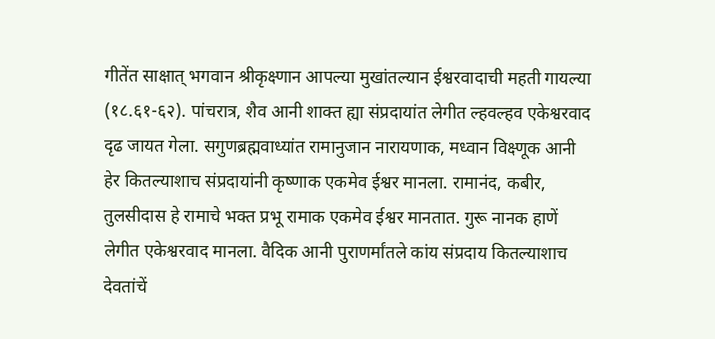गीतेंत साक्षात् भगवान श्रीकृक्ष्णान आपल्या मुखांतल्यान ईश्वरवादाची महती गायल्या (१८.६१-६२). पांचरात्र, शैव आनी शाक्त ह्या संप्रदायांत लेगीत ल्हवल्हव एकेश्वरवाद दृढ जायत गेला. सगुणब्रह्मवाध्यांत रामानुजान नारायणाक, मध्वान विक्ष्णूक आनी हेर कितल्याशाच संप्रदायांनी कृष्णाक एकमेव ईश्वर मानला. रामानंद, कबीर, तुलसीदास हे रामाचे भक्त प्रभू रामाक एकमेव ईश्वर मानतात. गुरू नानक हाणें लेगीत एकेश्वरवाद मानला. वैदिक आनी पुराणर्मांतले कांय संप्रदाय कितल्याशाच देवतांचें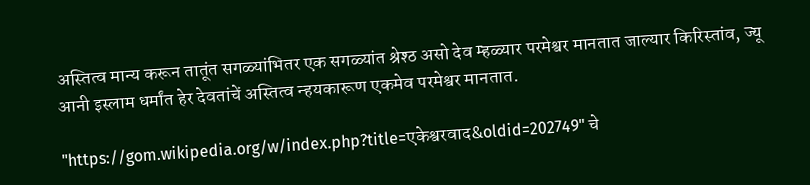अस्तित्व मान्य करून तातूंत सगळ्यांभितर एक सगळ्यांत श्रेश्ठ असो देव म्हळ्यार परमेश्वर मानतात जाल्यार किरिस्तांव, ज्यू आनी इस्लाम धर्मांत हेर देवतांचें अस्तित्व न्हयकारूण एकमेव परमेश्वर मानतात.

"https://gom.wikipedia.org/w/index.php?title=एकेश्वरवाद&oldid=202749" चे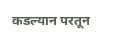कडल्यान परतून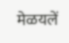मेळयलें